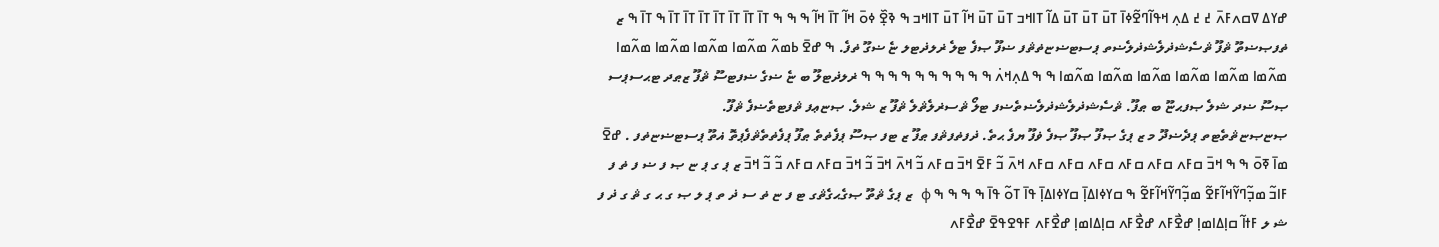ߝߌߡ ߜߛߍߓߍ߫ ߄ ߄ ߡߍ߲ ߞߟߊ߬ߣߐ߬ߦߊ߫ ߠߎ߫ ߠߎ߫ ߠߎ߫ ߡߊ߬ ߠߊߞߏ ߠߎ߫ ߠߎ߫ ߞߊ߬ ߠߎ߫ ߠߊߞߏ ߒ ߢߐ߲߰ ߦߋ߫ ߞߊ߬ ߠߊ߫ ߞߊ߬ ߒ ߒ ߒ ߠߊ߫ ߠߊ߫ ߠߊ߫ ߠߊ߫ ߠߊ߫ ߠߊ߫ ߠߊ߫ ߒ ߠߊ߫ ߒ ޒ ޡފޞޟތޫ ޘފޫ ޘސެޝޛލެޝޛލެޟތ ޕސޓޟޏޡޘފ ޟފޫ ޞފެ ޓލެ ޜލޛޓލ ޏެ ޟގޫ ޡފެ. ߒ ߝߐ߫ ߕߘߍ߬ ߘߍ߬ߘߊ ߘߍ߬ߘߊ ߘߍ߬ߘߊ ߘߍ߬ߘߊ ߘߍ߬ߘߊ ߘߍ߬ߘߊ ߘߍ߬ߘߊ ߘߍ߬ߘߊ ߘߍ߬ߘߊ ߘߍ߬ߘߊ ߒ ߒ ߡߍ߲ߞߍ߭ ߒ ߒ ߒ ߒ ߒ ߒ ߒ ߒ ߒ ߒ ޜލޛޓލޫ ބ ޏެ ޟގެ ޟފޓސޫ ޘފޫ ޒޠދ ޓޙސޕސ ޞސޫ ޟދ ޝލެ ޞފޙޏޫ ބ ޠފޫ. ޘސެޝޛލެޝޛލެޟތެޟފ ޓލޯ ޘސޜލެޘލެ ޘފޫ ޒ ޝލެ. ޞޏޢފ ޘފޓތެޟފެ ޘފޫ.
ޞޏޞޏޘތެޓތ ޕދެޟދޫ މ ޒ ޕގެ ޞފޫ ޞފޫ ޞފެ ޥފޫ ޔފެ ޙތެ. ޛފޡފޘފ ޠފޫ ޒ ޓފ ޞސޫ ޕފެޡތެ ޠފޫ ޕފެޡތެޘފެޕތޮ ޣތޫ ޕސޓޟޏޡފ . ߝߐ߫ ߘߊ߫ ߧߋ߫ ߒ ߒ ߞߏ߫ ߛߓߍ ߛߓߍ ߛߓߍ ߛߓߍ ߛߓߍ ߛߓߍ ߞߍ߫ ߏ߬ ߓߐ߫ ߞߏ߫ ߛߓߍ ߏ߬ ߞߍ߫ ߞߏ߫ ߏ߬ ߞߏ߫ ߛߓߍ ߛߓߍ ߏ߬ ߏ߬ ߞߏ߫ ޒ ޕ ގ ޕ ޏ ޞ ފ ޟ ފ ޡ ފ ߓߊߏ߬ ߘߏ߲߬ߣߌ߬ߞߊ߬ߓߐ߬ ߘߏ߲߬ߣߌ߬ߞߊ߬ߓߐ߬ ߒ ߛߌߦߊߡߊ߲߫ ߛߌߦߊߡߊ߲߫ ߟߊ߫ ߠߋ߬ ߟߊ߫ ߒ ߒ ߒ ߒ ɸ ޒ ޕގެ ޘތޫ ޞގެޙގެޘގ ޓ ފ ޏ ޡ ސ ޛ ތ ޕ ލ ޞ ގ ޙ ގ ޘ ގ ޛ ފ ޝ ލ ߓߙߊ߬ ߛߊ߲ߡߊߘߊ߲ ߝߐ߯ߓߍ ߝߐ߯ߓߍ ߛߊ߲ߡߊߘߊ߲ ߝߐ߯ߓߍ ߓߟߐߟߐ߫ ߝߐ߯ߓߍ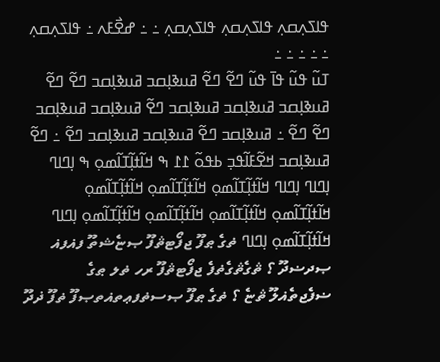ߟߊߖߍ߲ߛߍ߲ ߟߊߖߍ߲ߛߍ߲ ߟߊߖߍ߲ߛߍ߲ ߸ ߸ ߝߐ߯ߓߍ ߸ ߟߊߖߍ߲ߛߍ߲ ߸ ߸ ߸ ߸ ߸
ߠߎ߬ ߟߎ߬ ߟߊ߫ ߟߎ߬ ߣߐ߬ ߣߐ߬ ߥߎߢߊ߲ߛߏ ߥߎߢߊ߲ߛߏ ߣߐ߬ ߣߐ߬ ߥߎߢߊ߲ߛߏ ߥߎߢߊ߲ߛߏ ߥߎߢߊ߲ߛߏ ߣߐ߬ ߥߎߢߊ߲ߛߏ ߥߎߢߊ߲ߛߏ ߣߐ߬ ߣߐ߬ ߸ ߥߎߢߊ߲ߛߏ ߣߐ߬ ߥߎߢߊ߲ߛߏ ߥߎߢߊ߲ߛߏ ߣߐ߬ ߸ ߣߐ߬ ߥߎߢߊ߲ߛߏ ߞߐ߬ߓߊ߬ߟߏ߲ ߕߟߋ߬ ߁߁ ߒ ߞߊ߬ߙߊ߲߬ߠߊ߬ߘߋ߲ ߒ ߊ߲ߣߊߣ ߊ߲ߣߊߣ ߊ߲ߣߊߣ ߞߊ߬ߙߊ߲߬ߠߊ߬ߘߋ߲ ߞߊ߬ߙߊ߲߬ߠߊ߬ߘߋ߲ ߞߊ߬ߙߊ߲߬ߠߊ߬ߘߋ߲ ߞߊ߬ߙߊ߲߬ߠߊ߬ߘߋ߲ ߞߊ߬ߙߊ߲߬ߠߊ߬ߘߋ߲ ߞߊ߬ߙߊ߲߬ߠߊ߬ߘߋ߲ ߞߊ߬ߙߊ߲߬ߠߊ߬ߘߋ߲ ߊ߲ߣߊߣ ߞߊ߬ߙߊ߲߬ߠߊ߬ߘߋ߲ ߊ߲ߣߊߣ ޡގެ ޠފޫ ޖފޯޓޘފޫ ޞޏެޝތޫ ފޣފޣ ޞދޟދޫ ؟ ޘގެޘގެޡފެ ޖފޯޓޘފޫ ރހ ޡލ ޠގެ ޟފެޖތެޣލޫ ޘޏެ ؟ ޡގެ ޠފޫ ޞސޡފޢތޣތޞފޫ ޡފޫ ޛދޫ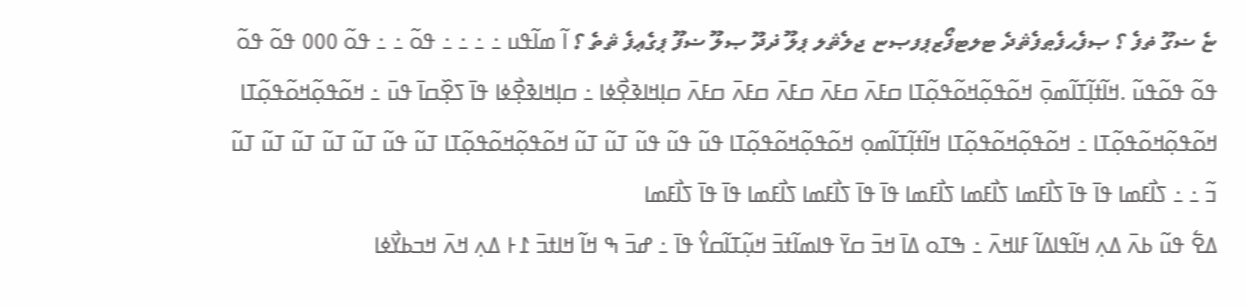ޏެ ޟގޫ ޡފެ ؟ ޞފެޙފެޠފެޘދެ ޓލޓފޯޒޕފޞޏ ޖލެޘލ ޕލޫ ޛދޫ ޞލޫ ޟފޫ ޕގެޢފެ ޘތެ ؟ ߊ߬ ߘߊ߬ߟߎ ߸ ߸ ߸ ߸ ߟߋ߬ ߸ ߸ ߟߋ߬ ߀߀߀ ߟߋ߬ ߟߋ߬ ߟߋ߬ ߟߋ߬ߟߎ߬ .ߞߊ߬ߙߊ߲߬ߠߊ߬ߘߋ߲߫ ߞߋ߬ߟߋ߲߬ߞߋ߬ߟߋ߲߬ߠߊ ߛߓߍ߫ ߛߓߍ߫ ߛߓߍ߫ ߛߓߍ߫ ߛߓߍ߫ ߛߊ߲ߞߊߢߐ߲߯ߦߊ ߸ ߛߊ߲ߞߊߢߐ߲߯ߦߊ ߟߊ߫ ߖߐ߲߰ߛߊ߫ ߟߎ߫ ߸ ߞߋ߬ߟߋ߲߬ߞߋ߬ߟߋ߲߬ߠߊ ߞߋ߬ߟߋ߲߬ߞߋ߬ߟߋ߲߬ߠߊ ߸ ߞߋ߬ߟߋ߲߬ߞߋ߬ߟߋ߲߬ߠߊ ߞߊ߬ߙߊ߲߬ߠߊ߬ߘߋ߲ ߞߋ߬ߟߋ߲߬ߞߋ߬ߟߋ߲߬ߠߊ ߟߎ߬ ߟߎ߬ ߟߎ߬ ߠߎ߬ ߠߎ߬ ߞߋ߬ߟߋ߲߬ߞߋ߬ߟߋ߲߬ߠߊ ߠߎ߬ ߟߎ߬ ߠߎ߬ ߠߎ߬ ߠߎ߬ ߠߎ߬ ߠߎ߬ ߏ߬ ߸ ߸ ߖߊ߯ߓߘߊ ߟߊ߫ ߟߊ߫ ߖߊ߯ߓߘߊ ߖߊ߯ߓߘߊ ߖߊ߯ߓߘߊ ߟߊ߫ ߟߊ߫ ߖߊ߯ߓߘߊ ߖߊ߯ߓߘߊ ߟߊ߫ ߟߊ߫ ߖߊ߯ߓߘߊ
ߡߐ߱ ߟߎ߬ ߕߍ߫ ߡߍ߲ ߞߊ߬ߟߊߡߊ߬ ߓߊߞߍ߫ ߸ ߒߠߋ ߡߊ߫ ߞߏ߫ ߛߌ߫ ߟߊߘߊ߬ߙߏ߫ ߞߎ߲߬ߠߊ߬ߛߌ߮ ߟߊ߫ ߸ ߝߏ߫ ߒ ߞߊ߬ ߞߊߙߏ߫ ߁߅ ߡߍ߲ ߞߍ߫ ߞߏߕߌ߯ߦߊ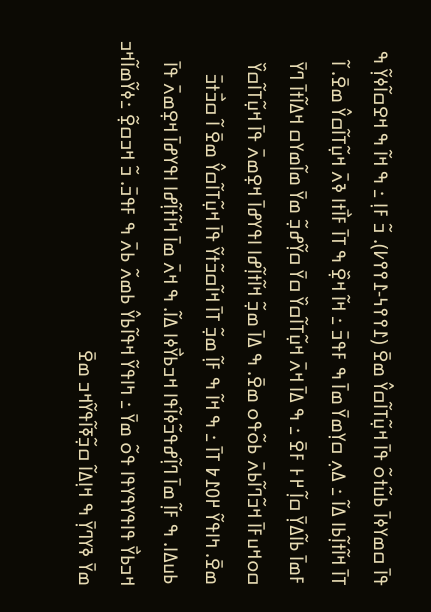ߟߊ߫ ߛߘߌߦߊ߫ ߕߎ߬ߙߋ߬ ߟߊ߫ ߞߎ߲߬ߠߊ߬ߛߌ߮ ߘߐ߫ (߁߉߉߆-߁߉߉߇). ߏ߬ ߓߊ߲ ߸ ߒ ߞߊ߬ ߒ ߞߐߛߊ߬ߦߌ߲߬ ߒ ߠߊ߫ ߞߊ߬ߙߊ߲߬ߕߊ ߡߊ߬ ߸ ߡߍ߲ ߛߌ߲ߘߌ߫ ߘߊ߫ ߒ ߓߟߏ߫ ߸ ߞߊ߬ ߞߐ߲߰ ߒ ߠߊ߫ ߓߊ߯ߙߊ ߢߍ߫ ߞߎ߲߬ߠߊ߬ߛߌ߮ ߘߐ߫. ߊ߬ ߓߘߊ߫ ߕߊ߬ߡߌ߲߫ ߛߊ߲߬ ߂߅ ߓߐ߫ ߸ ߒ ߡߊ߫ ߞߍ߫ ߞߎ߲߬ߠߊ߬ߛߌ߰ ߛߌ߫ ߛߌ߲߬ߝߏ߲߬ ߘߌ߫ ߘߊ߬ߘߌߛ ߞߡߊ߬ߙߊ߫ ߣߌ߫ ߛߋߞߎߓߊ߫ ߞߏ߬ߣߊ߬ߕߍ߫ ߕߋ߬ߟߋ ߘߐ߫. ߒ ߡߊ߫ ߘߏ߲߬ ߞߊ߬ߙߊ߲߬ߝߊ ߊߟߌߝߊ߫ ߞߐ߲ߘߍ߫ ߟߊ߫ ߞߎ߲߬ߠߊ߬ߛߌ߰ ߘߐ߫. ߤߊߟߌ߬ ߂߀߁߈ ߠߊ߫ ߸ ߒ ߞߊ߬ ߒ ߓߊ߲߬ ߘߏ߲߬ ߠߊ߫ ߞߊ߬ߛߏ߬ߙߌ߬ ߟߊ߫ ߞߎ߲߬ߠߊ߬ߛߌ߮ ߘߐ߫ ߊ߬ ߛߏ߯ߙߏ߫ ߕߎߡߊ. ߒ ߓߊ߲߬ ߘߊ߫ ߣߊ߲߬ߝߟߏ߬ߦߊ߬ߟߊ ߞߏߕߌ߯ߦߊ ߡߊ߬. ߒ ߞߍ߫ ߘߊ߫ ߞߊ߬ߙߊ߲߬ߝߊ ߊߟߌߝߊ߫ ߞߐ߲ߘߍ߫ ߟߊ߫ ߞߏߕߌ߯ ߟߊߟߌߟߌߟߊ ߟߋ߬ ߘߌ߫ ߸ ߤߊߟߌ߬ ߞߟߊ߬ߕߌ߮ ߕߘߍ߬ ߕߍ߫ ߒ ߓߟߏ߫. ߏ߬ ߞߏߛߐ߲߬ ߸ߦߌ߬ߘߊ߬ߞߏ ߘߌ߫ ߢߌߣߌ߲߫ ߒ ߞߊ߲ߡߊ߬ ߛߏ߲߬ߧߊ߬ߟߌ߬ߞߏ ߘߐ߫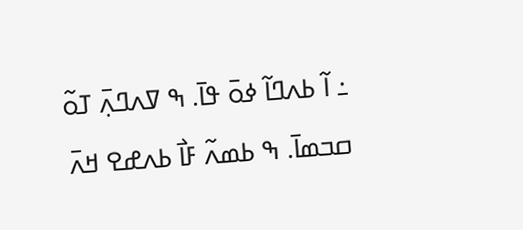߸ ߊ߬ ߕߍߣߊ߬ ߦߋ߫ ߟߊ߫. ߒ ߜߍߣߍ߲߫ ߠߋ߬ ߛߏߘߊ߫. ߒ ߕߘߍ߬ ߓߊ߯ ߕߍߝߐ ߞߍ߫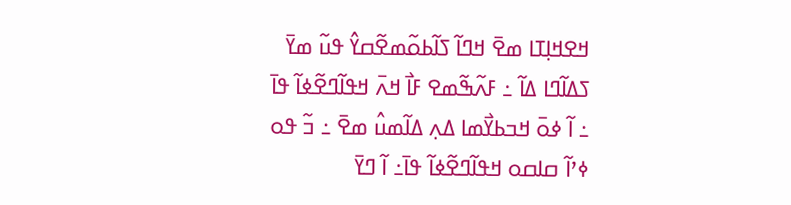ߞߐߞߊ߲ߠߊ ߘߐ߫ ߞߣߊ߬ ߖߊ߬ߕߋ߬ߘߐ߬ߛߌ߮ ߟߎ߬ ߘߌ߫ ߖߡߊ߬ߣߊ ߡߊ߬ ߸ ߓߍ߬ߒ߬ߘߐ ߓߊ߯ ߞߍ߫ ߞߟߊ߬ߣߐ߬ߦߊ߬ ߟߊ߫ ߸ ߊ߬ ߦߋ߫ ߞߏߕߌ߯ߘߊ ߡߍ߲ ߡߊ߬ߘߎ߮ ߘߐ߫ ߸ ߏ߬ ߟߋ ߦߴߊ߬ ߛߊߛߋ ߞߟߊ߬ߣߐ߬ߦߊ߬ ߟߊ߫߸ ߊ߬ ߣߌ߫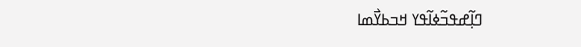ߣߊ߲߬ߝߟߏ߬ߦߊ߬ߟߌ ߞߏߕߌ߯ߘߊ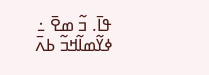ߟߊ߫. ߏ߬ ߘߐ߫ ߸ ߦߌ߬ߘߊ߬ߞߏ߬ ߕߍ߫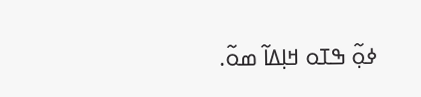ߦߋ߲߬ ߒߠߋ ߞߊ߲ߡߊ߬ ߘߋ߬.